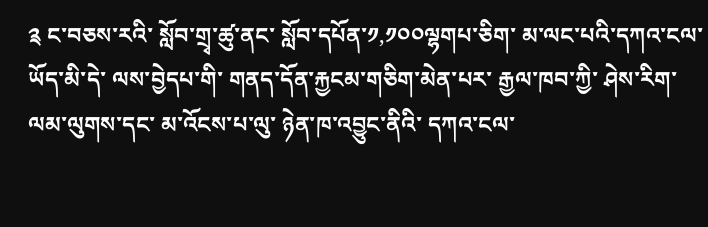༉ ང་བཅས་རའི་ སློབ་གྲྭ་ཚུ་ནང་ སློབ་དཔོན་༡,༡༠༠ལྷགཔ་ཅིག་ མ་ལང་པའི་དཀའ་ངལ་ཡོད་མི་དེ་ ལས་བྱེདཔ་གི་ གནད་དོན་རྐྱངམ་གཅིག་མེན་པར་ རྒྱལ་ཁབ་ཀྱི་ ཤེས་རིག་ལམ་ལུགས་དང་ མ་འོངས་པ་ལུ་ ཉེན་ཁ་འབྱུང་ནིའི་ དཀའ་ངལ་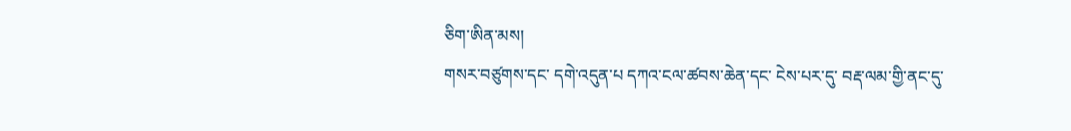ཅིག་ཨིན་མས།
གསར་བཙུགས་དང་ དགེ་འདུན་པ དཀའ་ངལ་ཚབས་ཆེན་དང་ ངེས་པར་དུ་ བརྡ་ལམ་གྱི་ནང་དུ་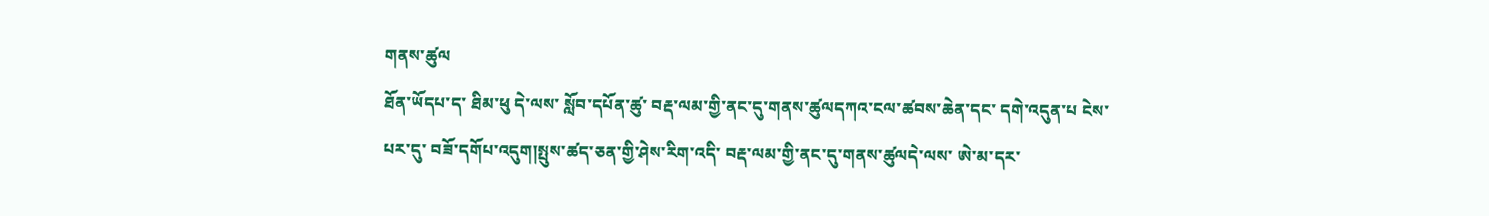གནས་ཚུལ
ཐོན་ཡོདཔ་ད་ ཐིམ་ཕུ དེ་ལས་ སློབ་དཔོན་ཚུ་ བརྡ་ལམ་གྱི་ནང་དུ་གནས་ཚུལདཀའ་ངལ་ཚབས་ཆེན་དང་ དགེ་འདུན་པ ངེས་པར་དུ་ བཟོ་དགོཔ་འདུག།སྤུས་ཚད་ཅན་གྱི་ཤེས་རིག་འདི་ བརྡ་ལམ་གྱི་ནང་དུ་གནས་ཚུལདེ་ལས་ ཨེ་མ་དར་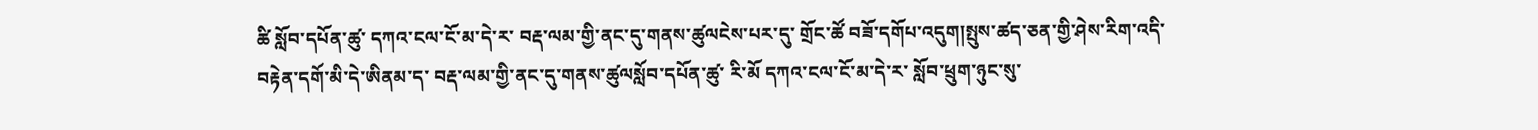ཚི སློབ་དཔོན་ཚུ་ དཀའ་ངལ་ངོ་མ་དེ་ར་ བརྡ་ལམ་གྱི་ནང་དུ་གནས་ཚུལངེས་པར་དུ་ གྲོང་ཚོ བཟོ་དགོཔ་འདུག།སྤུས་ཚད་ཅན་གྱི་ཤེས་རིག་འདི་ བརྟེན་དགོ་མི་དེ་ཨིནམ་ད་ བརྡ་ལམ་གྱི་ནང་དུ་གནས་ཚུལསློབ་དཔོན་ཚུ་ རི་མོ དཀའ་ངལ་ངོ་མ་དེ་ར་ སློབ་ཕྲུག་ཉུང་སུ་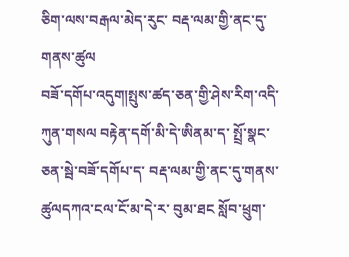ཅིག་ལས་བརྒལ་མེད་རུང་ བརྡ་ལམ་གྱི་ནང་དུ་གནས་ཚུལ
བཟོ་དགོཔ་འདུག།སྤུས་ཚད་ཅན་གྱི་ཤེས་རིག་འདི་ ཀུན་གསལ བརྟེན་དགོ་མི་དེ་ཨིནམ་ད་ སྤྲོ་སྣང་ཅན་སྦེ་བཟོ་དགོཔ་ད་ བརྡ་ལམ་གྱི་ནང་དུ་གནས་ཚུལདཀའ་ངལ་ངོ་མ་དེ་ར་ བུམ་ཐང སློབ་ཕྲུག་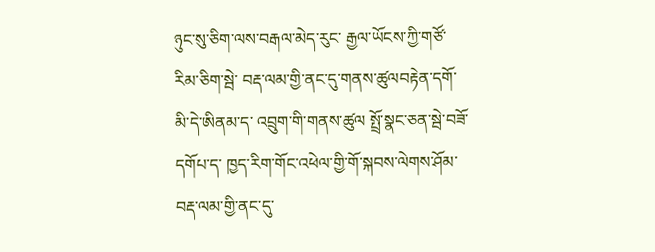ཉུང་སུ་ཅིག་ལས་བརྒལ་མེད་རུང་ རྒྱལ་ཡོངས་ཀྱི་གཙོ་རིམ་ཅིག་སྦེ་ བརྡ་ལམ་གྱི་ནང་དུ་གནས་ཚུལབརྟེན་དགོ་མི་དེ་ཨིནམ་ད་ འབྲུག་གི་གནས་ཚུལ སྤྲོ་སྣང་ཅན་སྦེ་བཟོ་དགོཔ་ད་ ཁྱད་རིག་གོང་འཕེལ་གྱི་གོ་སྐབས་ལེགས་ཤོམ་ བརྡ་ལམ་གྱི་ནང་དུ་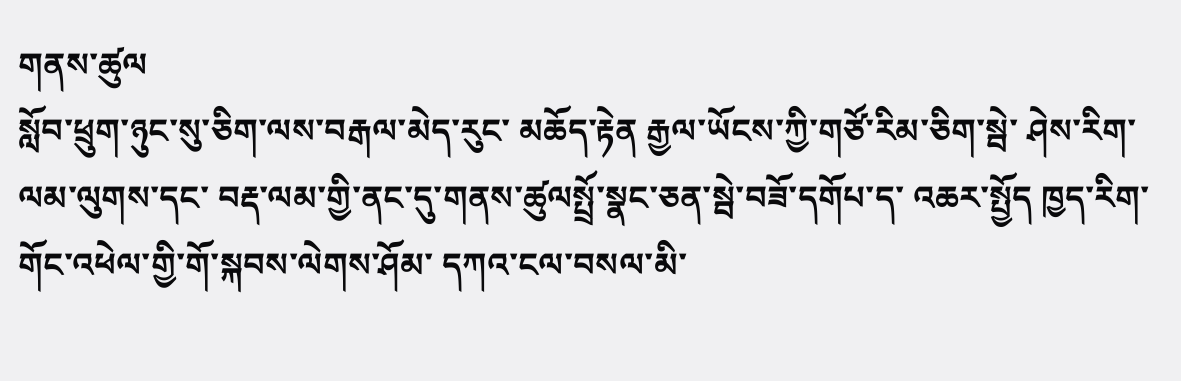གནས་ཚུལ
སློབ་ཕྲུག་ཉུང་སུ་ཅིག་ལས་བརྒལ་མེད་རུང་ མཆོད་རྟེན རྒྱལ་ཡོངས་ཀྱི་གཙོ་རིམ་ཅིག་སྦེ་ ཤེས་རིག་ལམ་ལུགས་དང་ བརྡ་ལམ་གྱི་ནང་དུ་གནས་ཚུལསྤྲོ་སྣང་ཅན་སྦེ་བཟོ་དགོཔ་ད་ འཆར་སྤྱོད ཁྱད་རིག་གོང་འཕེལ་གྱི་གོ་སྐབས་ལེགས་ཤོམ་ དཀའ་ངལ་བསལ་མི་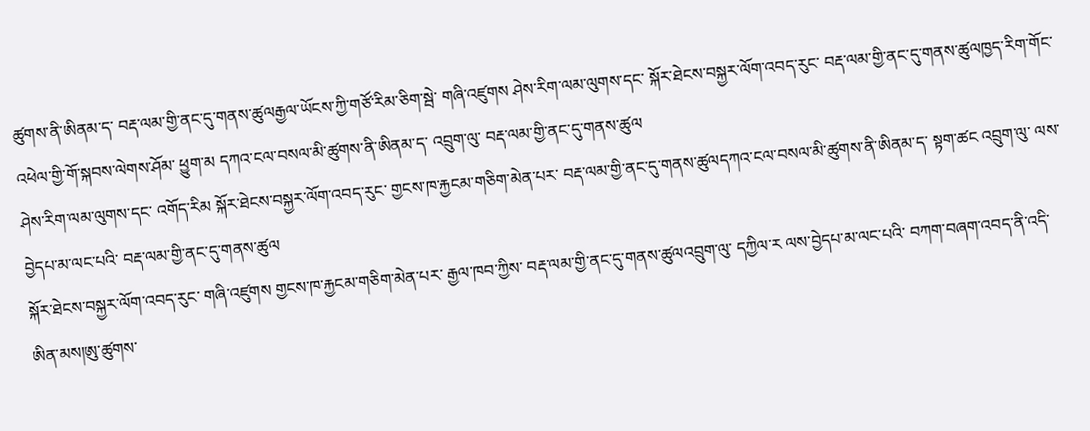ཚུགས་ནི་ཨིནམ་ད་ བརྡ་ལམ་གྱི་ནང་དུ་གནས་ཚུལརྒྱལ་ཡོངས་ཀྱི་གཙོ་རིམ་ཅིག་སྦེ་ གཞི་འཛུགས ཤེས་རིག་ལམ་ལུགས་དང་ སྐོར་ཐེངས་བསྐྱར་ལོག་འབད་རུང་ བརྡ་ལམ་གྱི་ནང་དུ་གནས་ཚུལཁྱད་རིག་གོང་འཕེལ་གྱི་གོ་སྐབས་ལེགས་ཤོམ་ ཕྱུག་མ དཀའ་ངལ་བསལ་མི་ཚུགས་ནི་ཨིནམ་ད་ འབྲུག་ལུ་ བརྡ་ལམ་གྱི་ནང་དུ་གནས་ཚུལ
ཤེས་རིག་ལམ་ལུགས་དང་ འགོད་རིམ སྐོར་ཐེངས་བསྐྱར་ལོག་འབད་རུང་ གྱངས་ཁ་རྐྱངམ་གཅིག་མེན་པར་ བརྡ་ལམ་གྱི་ནང་དུ་གནས་ཚུལདཀའ་ངལ་བསལ་མི་ཚུགས་ནི་ཨིནམ་ད་ སྟག་ཚང འབྲུག་ལུ་ ལས་བྱེདཔ་མ་ལང་པའི་ བརྡ་ལམ་གྱི་ནང་དུ་གནས་ཚུལ
སྐོར་ཐེངས་བསྐྱར་ལོག་འབད་རུང་ གཞི་འཛུགས གྱངས་ཁ་རྐྱངམ་གཅིག་མེན་པར་ རྒྱལ་ཁབ་ཀྱིས་ བརྡ་ལམ་གྱི་ནང་དུ་གནས་ཚུལའབྲུག་ལུ་ དཀྱིལ་ར ལས་བྱེདཔ་མ་ལང་པའི་ བཀག་བཞག་འབད་ནི་འདི་ཨིན་མས།ཨུ་ཚུགས་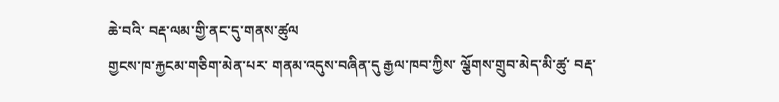ཆེ་བའི་ བརྡ་ལམ་གྱི་ནང་དུ་གནས་ཚུལ
གྱངས་ཁ་རྐྱངམ་གཅིག་མེན་པར་ གནམ་འདུས་བཞིན་དུ རྒྱལ་ཁབ་ཀྱིས་ ལྕོགས་གྲུབ་མེད་མི་ཚུ་ བརྡ་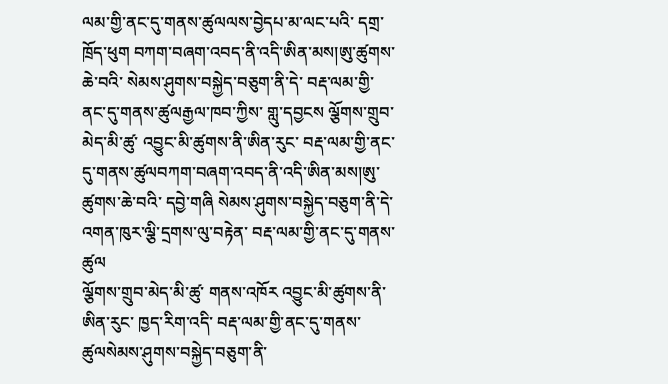ལམ་གྱི་ནང་དུ་གནས་ཚུལལས་བྱེདཔ་མ་ལང་པའི་ དགྲ་ཁྲོད་ཕུག བཀག་བཞག་འབད་ནི་འདི་ཨིན་མས།ཨུ་ཚུགས་ཆེ་བའི་ སེམས་ཤུགས་བསྐྱེད་བཅུག་ནི་དེ་ བརྡ་ལམ་གྱི་ནང་དུ་གནས་ཚུལརྒྱལ་ཁབ་ཀྱིས་ གླུ་དབྱངས ལྕོགས་གྲུབ་མེད་མི་ཚུ་ འབྱུང་མི་ཚུགས་ནི་ཨིན་རུང་ བརྡ་ལམ་གྱི་ནང་དུ་གནས་ཚུལབཀག་བཞག་འབད་ནི་འདི་ཨིན་མས།ཨུ་ཚུགས་ཆེ་བའི་ དབྱེ་གཞི སེམས་ཤུགས་བསྐྱེད་བཅུག་ནི་དེ་ འགན་ཁུར་ལྕི་དྲགས་ལུ་བརྟེན་ བརྡ་ལམ་གྱི་ནང་དུ་གནས་ཚུལ
ལྕོགས་གྲུབ་མེད་མི་ཚུ་ གནས་འཁོར འབྱུང་མི་ཚུགས་ནི་ཨིན་རུང་ ཁྱད་རིག་འདི་ བརྡ་ལམ་གྱི་ནང་དུ་གནས་ཚུལསེམས་ཤུགས་བསྐྱེད་བཅུག་ནི་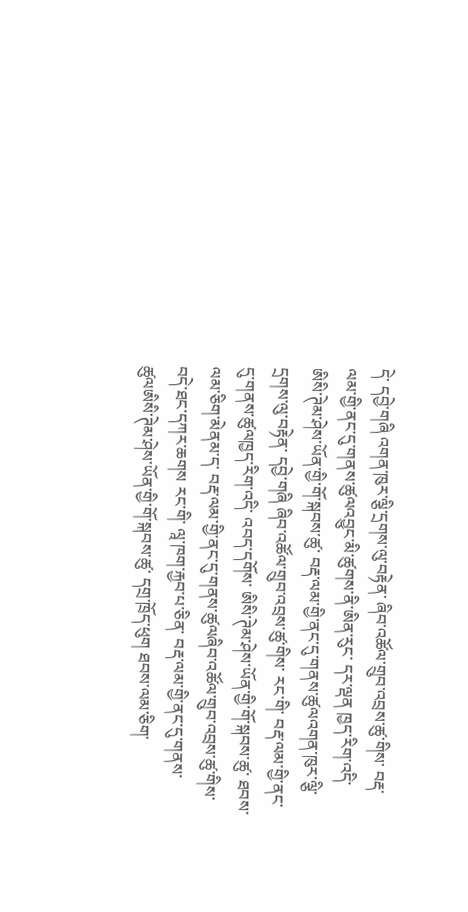དེ་ དབྱེ་གཞི འགན་ཁུར་ལྕི་དྲགས་ལུ་བརྟེན་ ཞིབ་འཚོལ་གྲུབ་འབྲས་ཚུ་གིས་ བརྡ་ལམ་གྱི་ནང་དུ་གནས་ཚུལའབྱུང་མི་ཚུགས་ནི་ཨིན་རུང་ དར་ལྡན ཁྱད་རིག་འདི་ ཨིསི་ཊེམ་ཤེས་ཡོན་གྱི་གོ་སྐབས་ཚུ་ བརྡ་ལམ་གྱི་ནང་དུ་གནས་ཚུལའགན་ཁུར་ལྕི་དྲགས་ལུ་བརྟེན་ དབྱེ་གཞི ཞིབ་འཚོལ་གྲུབ་འབྲས་ཚུ་གིས་ རང་གི་ བརྡ་ལམ་གྱི་ནང་དུ་གནས་ཚུལཁྱད་རིག་འདི་ འབད་དགོས་ ཨིསི་ཊེམ་ཤེས་ཡོན་གྱི་གོ་སྐབས་ཚུ་ ཐབས་ལམ་ཅིག་མེནམ་ད་ བརྡ་ལམ་གྱི་ནང་དུ་གནས་ཚུལཞིབ་འཚོལ་གྲུབ་འབྲས་ཚུ་གིས་ བདེ་ཐང་དཀར་ཆགས རང་གི་ ལཱ་ཁག་རྐྱབ་པ་ཅིན་ བརྡ་ལམ་གྱི་ནང་དུ་གནས་ཚུལཨིསི་ཊེམ་ཤེས་ཡོན་གྱི་གོ་སྐབས་ཚུ་ དགྲ་ཁྲོད་ཕུག ཐབས་ལམ་ཅིག་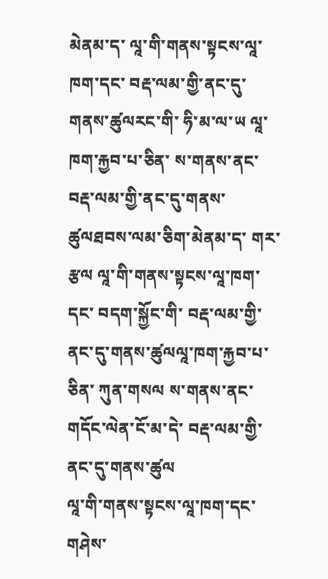མེནམ་ད་ ལཱ་གི་གནས་སྟངས་ལཱ་ཁག་དང་ བརྡ་ལམ་གྱི་ནང་དུ་གནས་ཚུལརང་གི་ ཧི་མ་ལ་ཡ ལཱ་ཁག་རྐྱབ་པ་ཅིན་ ས་གནས་ནང་ བརྡ་ལམ་གྱི་ནང་དུ་གནས་ཚུལཐབས་ལམ་ཅིག་མེནམ་ད་ གར་རྩལ ལཱ་གི་གནས་སྟངས་ལཱ་ཁག་དང་ བདག་སྐྱོང་གི་ བརྡ་ལམ་གྱི་ནང་དུ་གནས་ཚུལལཱ་ཁག་རྐྱབ་པ་ཅིན་ ཀུན་གསལ ས་གནས་ནང་ གདོང་ལེན་ངོ་མ་དེ་ བརྡ་ལམ་གྱི་ནང་དུ་གནས་ཚུལ
ལཱ་གི་གནས་སྟངས་ལཱ་ཁག་དང་ གཤེས་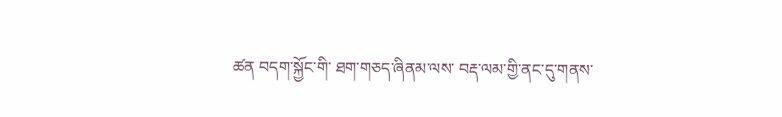ཚན བདག་སྐྱོང་གི་ ཐག་གཅད་ཞིནམ་ལས་ བརྡ་ལམ་གྱི་ནང་དུ་གནས་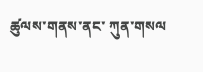ཚུལས་གནས་ནང་ ཀུན་གསལ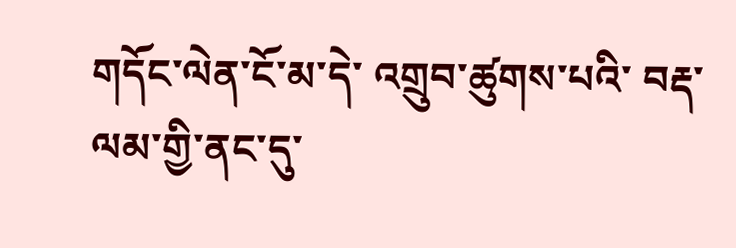གདོང་ལེན་ངོ་མ་དེ་ འགྲུབ་ཚུགས་པའི་ བརྡ་ལམ་གྱི་ནང་དུ་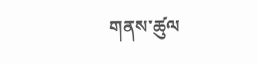གནས་ཚུལ